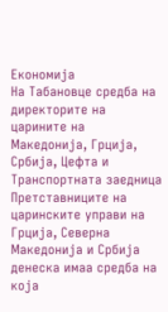Економија
На Табановце средба на директорите на царините на Македонија, Грција, Србија, Цефта и Транспортната заедница
Претставниците на царинските управи на Грција, Северна Македонија и Србија денеска имаа средба на која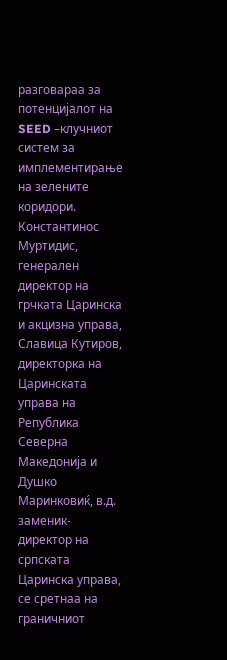разговараа за потенцијалот на SEED –клучниот систем за имплементирање на зелените коридори.
Константинос Муртидис, генерален директор на грчката Царинска и акцизна управа, Славица Кутиров, директорка на Царинската управа на Република Северна Македонија и Душко Маринковиќ, в.д. заменик-директор на српската Царинска управа, се сретнаа на граничниот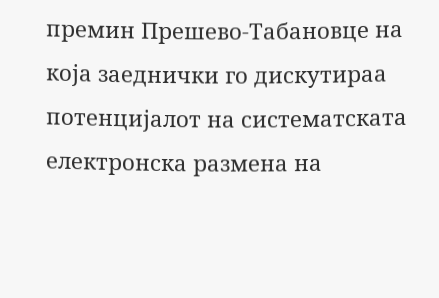премин Прешево-Табановце на која заеднички го дискутираа потенцијалот на систематската електронска размена на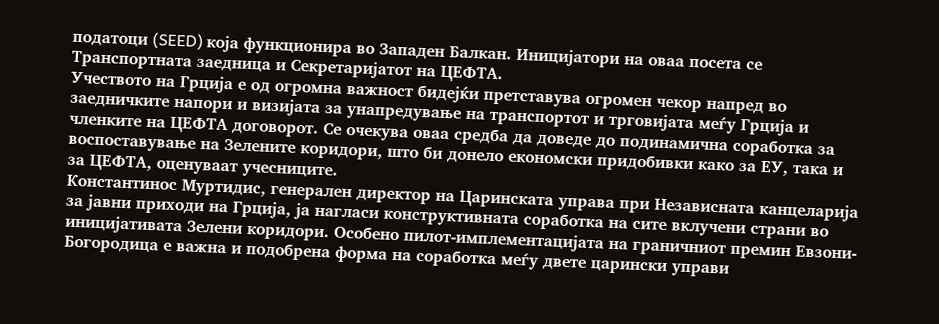податоци (SEED) која функционира во Западен Балкан. Иницијатори на оваа посета се Транспортната заедница и Секретаријатот на ЦЕФТА.
Учеството на Грција е од огромна важност бидејќи претставува огромен чекор напред во заедничките напори и визијата за унапредување на транспортот и трговијата меѓу Грција и членките на ЦЕФТА договорот. Се очекува оваа средба да доведе до подинамична соработка за воспоставување на Зелените коридори, што би донело економски придобивки како за ЕУ, така и за ЦЕФТА, оценуваат учесниците.
Константинос Муртидис, генерален директор на Царинската управа при Независната канцеларија за јавни приходи на Грција, ја нагласи конструктивната соработка на сите вклучени страни во иницијативата Зелени коридори. Особено пилот-имплементацијата на граничниот премин Евзони-Богородица е важна и подобрена форма на соработка меѓу двете царински управи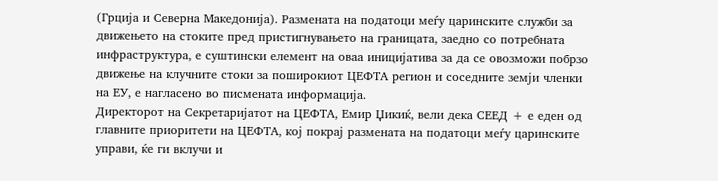(Грција и Северна Македонија). Размената на податоци меѓу царинските служби за движењето на стоките пред пристигнувањето на границата, заедно со потребната инфраструктура, е суштински елемент на оваа иницијатива за да се овозможи побрзо движење на клучните стоки за поширокиот ЦЕФТA регион и соседните земји членки на ЕУ, е нагласено во писмената информација.
Директорот на Секретаријатот на ЦЕФТА, Емир Џикиќ, вели дека СЕЕД + е еден од главните приоритети на ЦЕФТА, кој покрај размената на податоци меѓу царинските управи, ќе ги вклучи и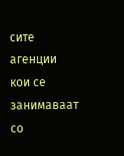сите агенции кои се занимаваат со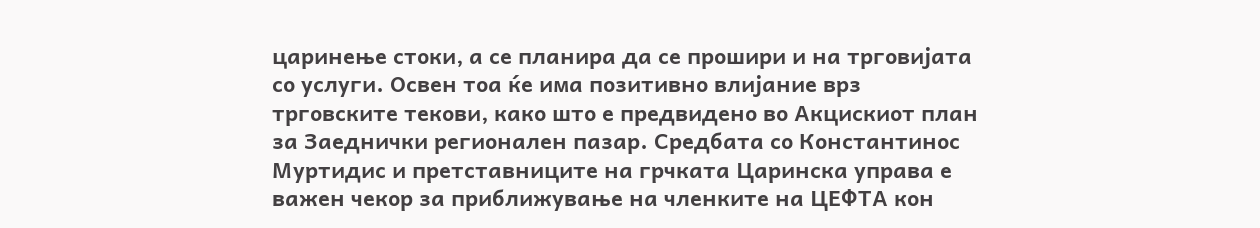царинење стоки, а се планира да се прошири и на трговијата со услуги. Освен тоа ќе има позитивно влијание врз трговските текови, како што е предвидено во Акцискиот план за Заеднички регионален пазар. Средбата со Константинос Муртидис и претставниците на грчката Царинска управа е важен чекор за приближување на членките на ЦЕФТА кон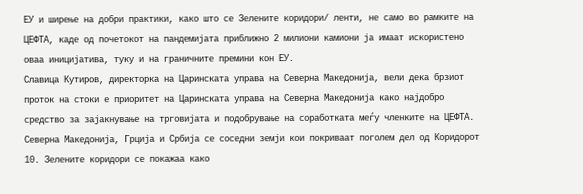ЕУ и ширење на добри практики, како што се Зелените коридори/ ленти, не само во рамките на ЦЕФТА, каде од почетокот на пандемијата приближно 2 милиони камиони ја имаат искористено оваа иницијатива, туку и на граничните премини кон ЕУ.
Славица Кутиров, директорка на Царинската управа на Северна Македонија, вели дека брзиот проток на стоки е приоритет на Царинската управа на Северна Македонија како најдобро средство за зајакнување на трговијата и подобрување на соработката меѓу членките на ЦЕФТА. Северна Македонија, Грција и Србија се соседни земји кои покриваат поголем дел од Коридорот 10. Зелените коридори се покажаа како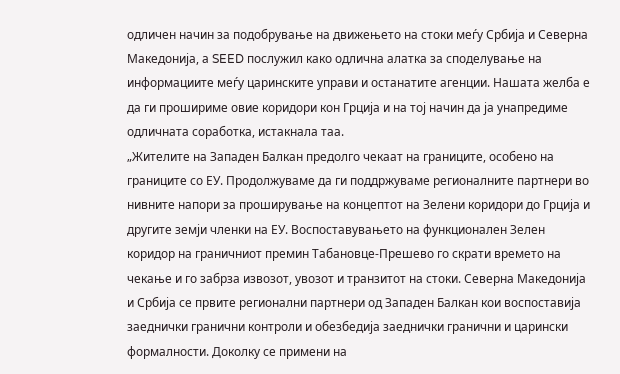одличен начин за подобрување на движењето на стоки меѓу Србија и Северна Македонија, а SEED послужил како одлична алатка за споделување на информациите меѓу царинските управи и останатите агенции. Нашата желба е да ги прошириме овие коридори кон Грција и на тој начин да ја унапредиме одличната соработка, истакнала таа.
„Жителите на Западен Балкан предолго чекаат на границите, особено на границите со ЕУ. Продолжуваме да ги поддржуваме регионалните партнери во нивните напори за проширување на концептот на Зелени коридори до Грција и другите земји членки на ЕУ. Воспоставувањето на функционален Зелен коридор на граничниот премин Табановце-Прешево го скрати времето на чекање и го забрза извозот, увозот и транзитот на стоки. Северна Македонија и Србија се првите регионални партнери од Западен Балкан кои воспоставија заеднички гранични контроли и обезбедија заеднички гранични и царински формалности. Доколку се примени на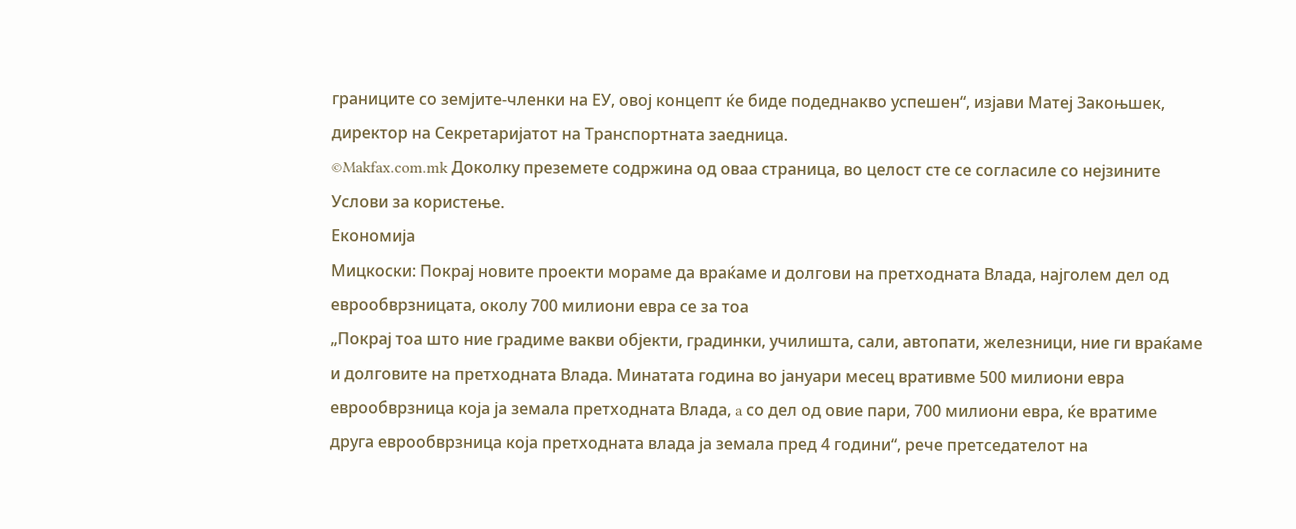границите со земјите-членки на ЕУ, овој концепт ќе биде подеднакво успешен“, изјави Матеј Закоњшек, директор на Секретаријатот на Транспортната заедница.
©Makfax.com.mk Доколку преземете содржина од оваа страница, во целост сте се согласиле со нејзините Услови за користење.
Економија
Мицкоски: Покрај новите проекти мораме да враќаме и долгови на претходната Влада, најголем дел од еврообврзницата, околу 700 милиони евра се за тоа
„Покрај тоа што ние градиме вакви објекти, градинки, училишта, сали, автопати, железници, ние ги враќаме и долговите на претходната Влада. Минатата година во јануари месец вративме 500 милиони евра еврообврзница која ја земала претходната Влада, a со дел од овие пари, 700 милиони евра, ќе вратиме друга еврообврзница која претходната влада ја земала пред 4 години“, рече претседателот на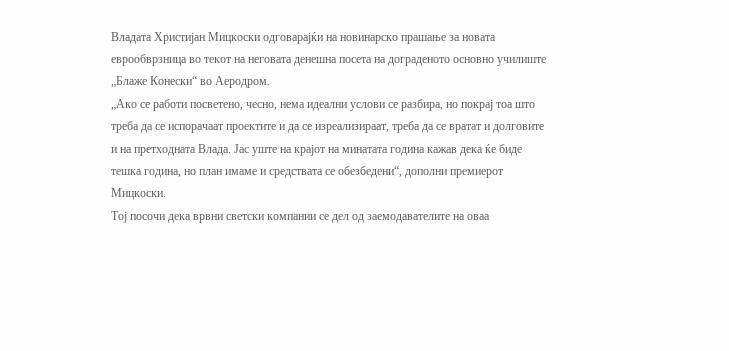Владата Христијан Мицкоски одговарајќи на новинарско прашање за новата еврообврзница во текот на неговата денешна посета на дограденото основно училиште „Блаже Конески“ во Аеродром.
„Ако се работи посветено, чесно, нема идеални услови се разбира, но покрај тоа што треба да се испорачаат проектите и да се изреализираат, треба да се вратат и долговите и на претходната Влада. Јас уште на крајот на минатата година кажав дека ќе биде тешка година, но план имаме и средствата се обезбедени“, дополни премиерот Мицкоски.
Тој посочи дека врвни светски компании се дел од заемодавателите на оваа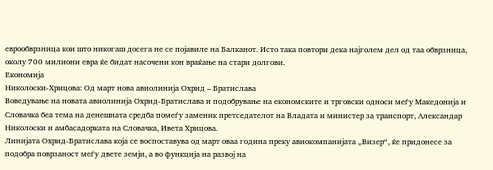еврообврзница кои што никогаш досега не се појавиле на Балканот. Исто така повтори дека најголем дел од таа обврзница, околу 700 милиони евра ќе бидат насочени кон враќање на стари долгови.
Економија
Николоски-Хрицова: Од март нова авиолинија Охрид – Братислава
Воведување на новата авиолинија Охрид-Братислава и подобрување на економските и трговски односи меѓу Македонија и Словачка беа тема на денешната средба помеѓу заменик претседателот на Владата и министер за транспорт, Александар Николоски и амбасадорката на Словачка, Ивета Хрицова.
Линијата Охрид-Братислава која се воспоставува од март оваа година преку авиокомпанијата „Визер“, ќе придонесе за подобра поврзаност меѓу двете земји, а во функција на развој на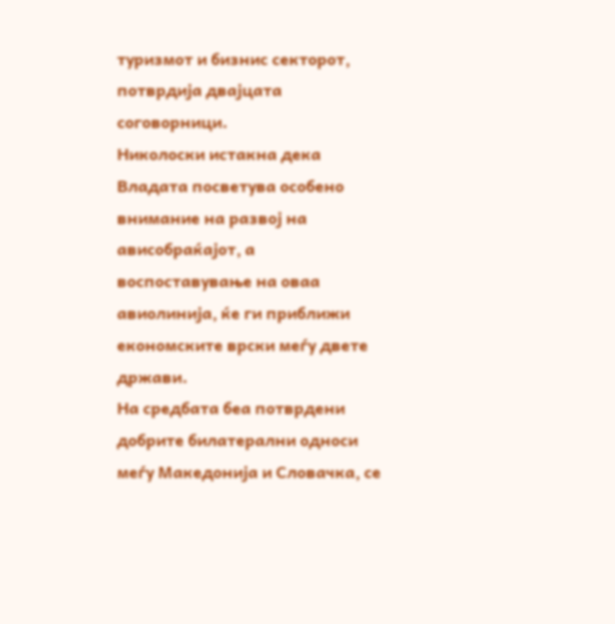туризмот и бизнис секторот, потврдија двајцата соговорници.
Николоски истакна дека Владата посветува особено внимание на развој на ависобраќајот, а воспоставување на оваа авиолинија, ќе ги приближи економските врски меѓу двете држави.
На средбата беа потврдени добрите билатерални односи меѓу Македонија и Словачка, се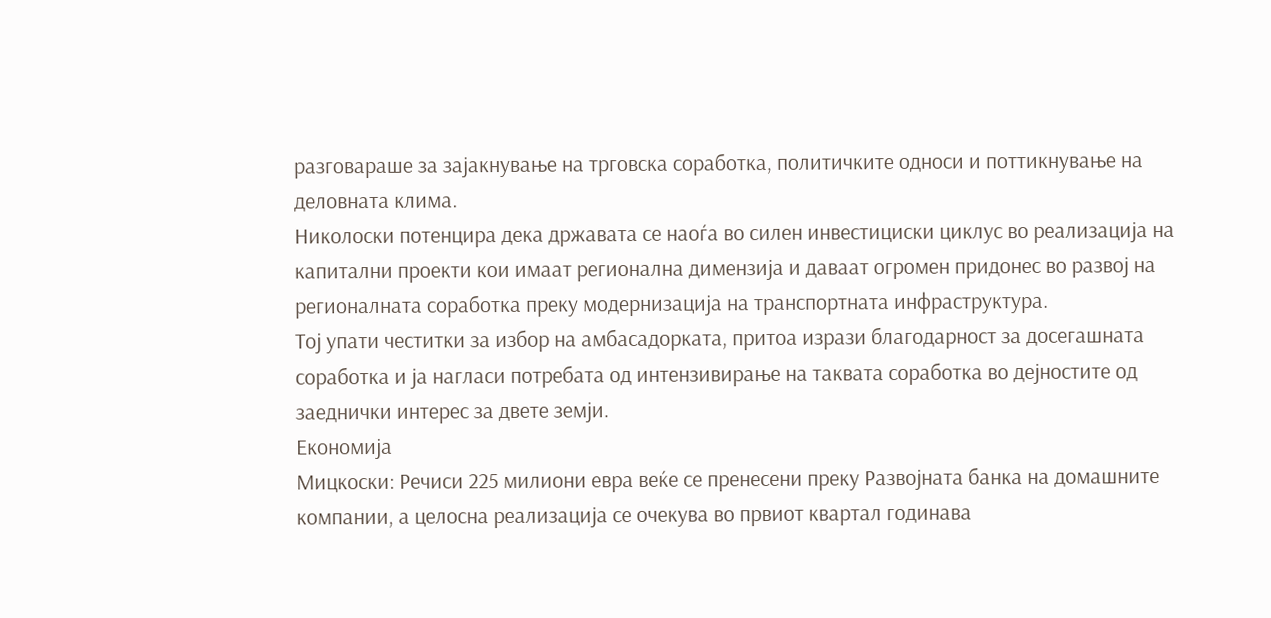разговараше за зајакнување на трговска соработка, политичките односи и поттикнување на деловната клима.
Николоски потенцира дека државата се наоѓа во силен инвестициски циклус во реализација на капитални проекти кои имаат регионална димензија и даваат огромен придонес во развој на регионалната соработка преку модернизација на транспортната инфраструктура.
Тој упати честитки за избор на амбасадорката, притоа изрази благодарност за досегашната соработка и ја нагласи потребата од интензивирање на таквата соработка во дејностите од заеднички интерес за двете земји.
Економија
Мицкоски: Речиси 225 милиони евра веќе се пренесени преку Развојната банка на домашните компании, а целосна реализација се очекува во првиот квартал годинава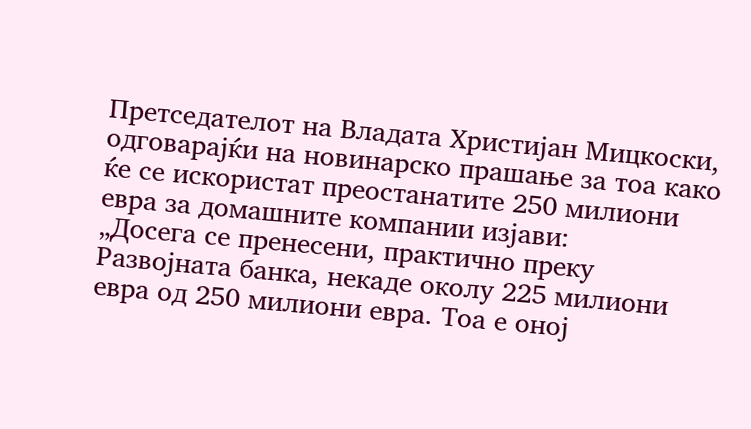Претседателот на Владата Христијан Мицкоски, одговарајќи на новинарско прашање за тоа како ќе се искористат преостанатите 250 милиони евра за домашните компании изјави:
„Досега се пренесени, практично преку Развојната банка, некаде околу 225 милиони евра од 250 милиони евра. Тоа е оној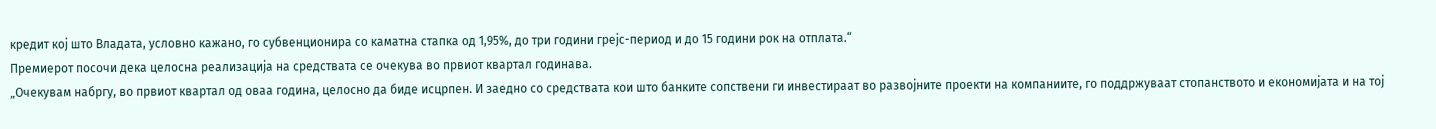кредит кој што Владата, условно кажано, го субвенционира со каматна стапка од 1,95%, до три години грејс-период и до 15 години рок на отплата.“
Премиерот посочи дека целосна реализација на средствата се очекува во првиот квартал годинава.
„Очекувам набргу, во првиот квартал од оваа година, целосно да биде исцрпен. И заедно со средствата кои што банките сопствени ги инвестираат во развојните проекти на компаниите, го поддржуваат стопанството и економијата и на тој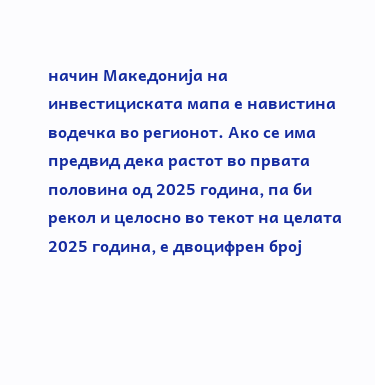начин Македонија на инвестициската мапа е навистина водечка во регионот. Ако се има предвид дека растот во првата половина од 2025 година, па би рекол и целосно во текот на целата 2025 година, е двоцифрен број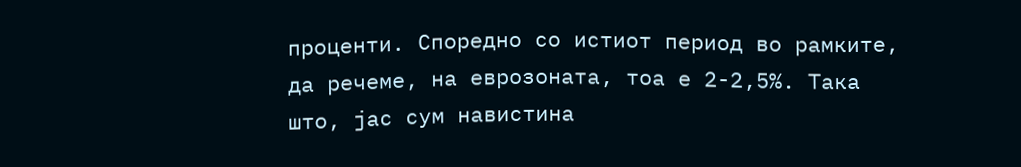проценти. Споредно со истиот период во рамките, да речеме, на еврозоната, тоа е 2-2,5%. Така што, јас сум навистина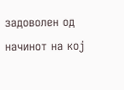задоволен од начинот на кој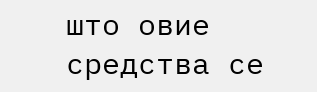што овие средства се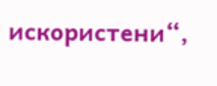искористени“,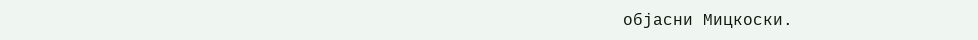објасни Мицкоски.